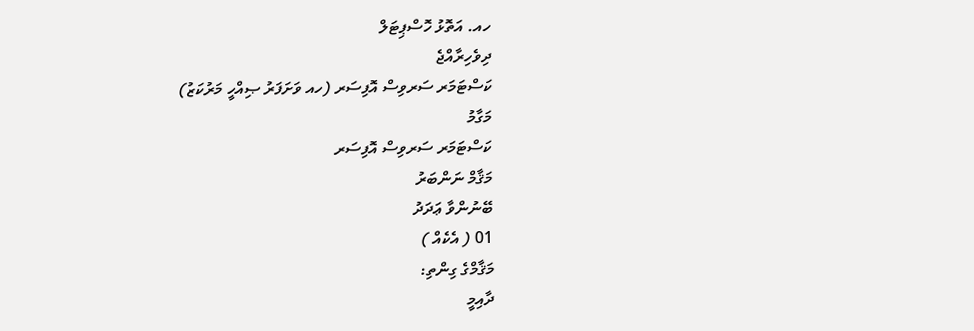ހއ. އަތޮޅު ހޮސްޕިޓަލް
ދިވެހިރާއްޖެ
ކަސްޓަމަރ ސަރވިސް އޮފިސަރ (ހއ ވަށަފަރު ޞިއްހީ މަރުކަޒު)
މަގާމު
ކަސްޓަމަރ ސަރވިސް އޮފިސަރ
މަޤާމް ނަންބަރު
ބޭނުންވާ ޢަދަދު
01 ( އެކެއް )
މަޤާމްގެ ގިންތި:
ދާއިމީ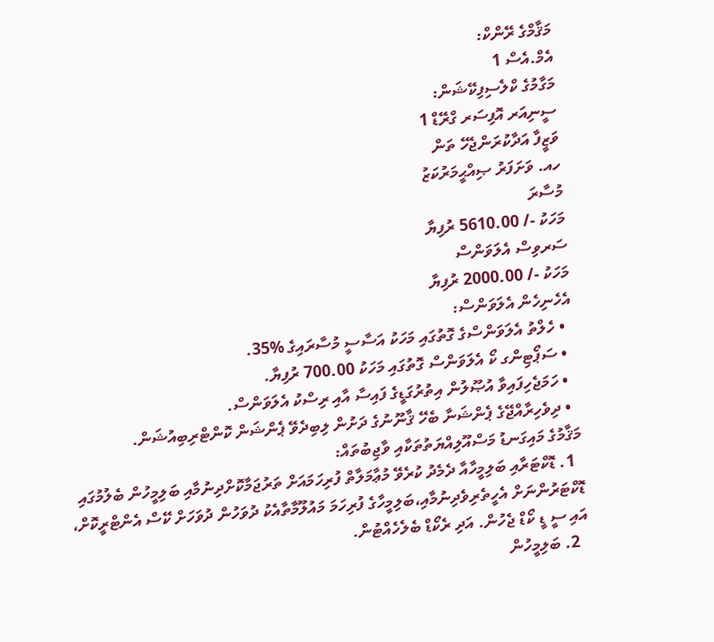މަޤާމްގެ ރޭންކް:
އެމް.އެސް 1
މަގާމުގެ ކްލެސިފިކޭޝަން:
ސީނިއަރ އޮފިސަރ ގްރޭޑް 1
ވަޒީފާ އަދާކުރަންޖެހޭ ތަން
ހއ. ވަށަފަރު ޞިއްޙީމަރުކަޒު
މުސާރަ
މަހަކު -/ 5610.00 ރުފިޔާ
ސަރވިސް އެލަވަންސް
މަހަކު -/ 2000.00 ރުފިޔާ
އެހެނިހެން އެލަވަންސް:
  • ހެލްތު އެލަވަންސްގެ ގޮތުގައި މަހަކު އަސާސީ މުސާރައިގެ %35.
  • ސަޕޯޓިންގ ކޯ އެލަވަންސް ގޮތުގައި މަހަކު 700.00 ރުފިޔާ.
  • ހަމަޖެހިފައިވާ އުޞޫލުން އިތުރުގަޑީގެ ފައިސާ އާއި ރިސްކު އެލަވަންސް.
  • ދިވެހިރާއްޖޭގެ ޕެންޝަނާ ބެހޭ ޤާނޫނުގެ ދަށުން ލިބިދެވޭ ޕެންޝަން ކޮންޓްރިބިއުޝަން.
މަޤާމުގެ މައިގަނޑު މަސްއޫލިއްޔަތުތަކާއި ވާޖިބުތައް:
  1. ޑޮކްޓަރާއި ބަލިމީހާއާ ދެމެދު ކުރެވޭ މުޢާމަލާތް ފުރިހަމައަށް ތަރުޖަމާކޮށްދިނުމާއި ބަލިމީހުން ބެލުމުގައި ޑޮކްޓަރުންނަށް އެހީތެރިވެދިނުމާއި،ބަލިމީހާގެ ފުރިހަމަ މައުލޫމާތާއެކު ދުވަހުން ދުވަހަށް ކޭސް އެންޓްރީކޮށް، އައި ސީ ޑީ ކޯޑް ޖެހުން. އަދި ރެކޯޑް ބެލެހެއްޓުން.
  2. ބަލިމީހުން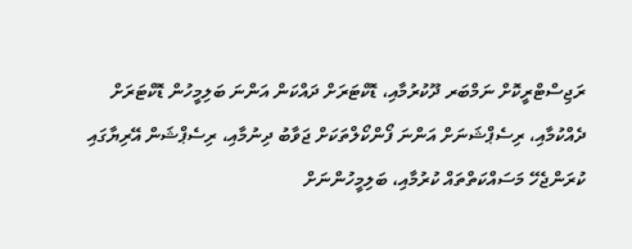ރަޖިސްޓްރީކޮށް ނަމްބަރ ދޫކުރުމާއި، ޑޮކްޓަރަށް ދައްކަން އަންނަ ބަލިމީހުން ޑޮކްޓަރަށް ދެއްކުމާއި، ރިސެޕްޝަނަށް އަންނަ ފޯންކޯލްތަކަށް ޖަވާބު ދިނުމާއި، ރިސެޕްޝަން އޭރިޔާގައި ކުރަންޖެހޭ މަސައްކަތްތައް ކުރުމާއި، ބަލިމީހުންނަށް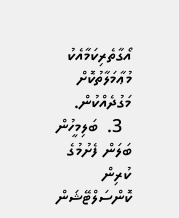އޯގާތެރިކަމާއެކު މުޢާމަލާތުކޮށް މަގުދެއްކުން.
  3.  ބަލިމީހުން ބަލަން ފެށުމުގެ ކުރިން ކޮންސަލްޓޭޝަން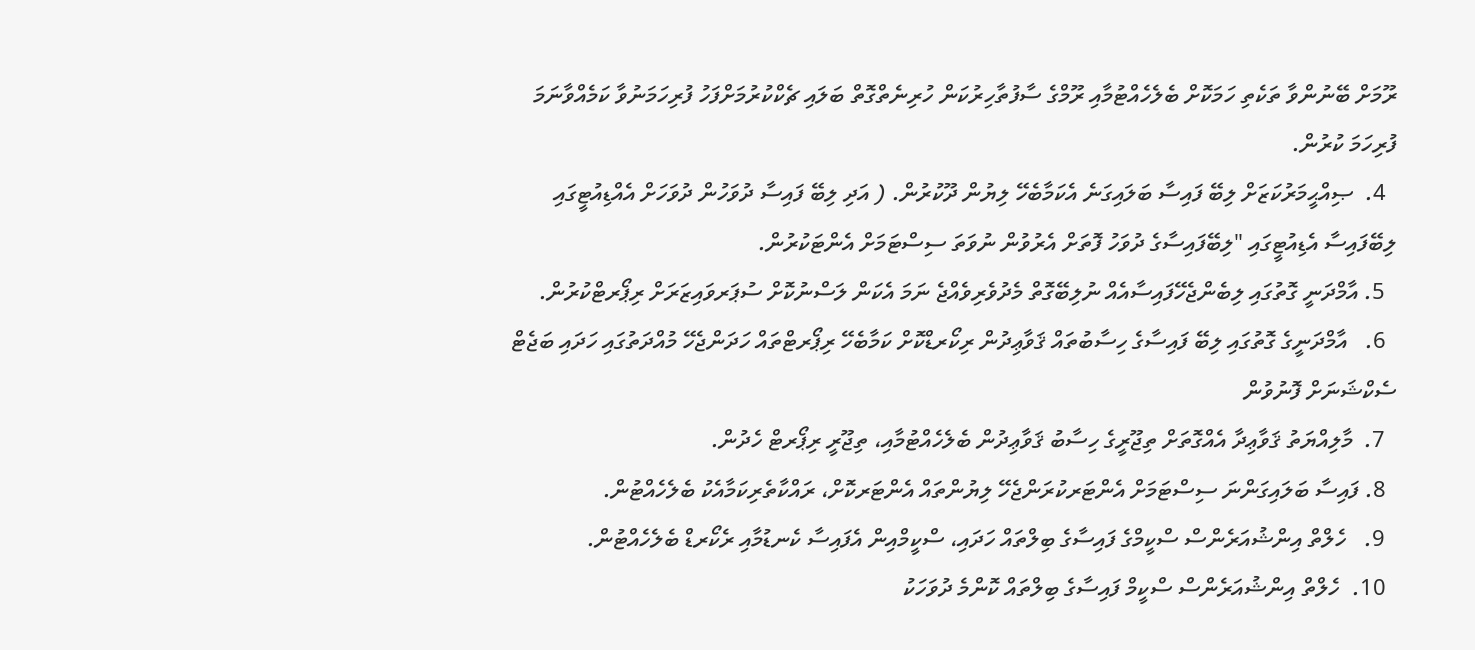ރޫމަށް ބޭނުންވާ ތަކެތި ހަމަކޮށް ބެލެހެއްޓުމާއި ރޫމްގެ ސާފުތާހިރުކަން ހުރިނެތްގޮތް ބަލައި ޗެކްކުރުމަށްފަހު ފުރިހަމަނުވާ ކަމެއްވާނަމަ ފުރިހަމަ ކުރުން.
  4.  ޞިއްޙީމަރުކަޒަށް ލިބޭ ފައިސާ ބަލައިގަނެ އެކަމާބެހޭ ލިޔުން ދޫކުރުން. ( އަދި ލިބޭ ފައިސާ ދުވަހުން ދުވަހަށް އެއްޑިއުޓީގައި ލިބޭފައިސާ އެޑިއުޓީގައި "ލިބޭފައިސާގެ ދުވަހު ފޮތަށް އެރުވުން ނުވަތަ ސިސްޓަމަށް އެންޓަކުރުން.
  5. އާމްދަނީ ގޮތުގައި ލިބެންޖެހޭފައިސާއެއް ނުލިބޭގޮތް މެދުވެރިވެއްޖެ ނަމަ އެކަން ލަސްނުކޮށް ސުޕަރވައިޒަރަށް ރިޕޯރޓްކުރުން.
  6.   އާމްދަނީގެ ގޮތުގައި ލިބޭ ފައިސާގެ ހިސާބުތައް ޤަވާޢިދުން ރިކޯރޑްކޮށް ކަމާބެހޭ ރިޕޯރޓްތައް ހަދަންޖެހޭ މުއްދަތުގައި ހަދައި ބަޖެޓް ސެކްޝަނަށް ފޮނުވުން
  7.  މާލިއްޔަތު ޤަވާޢިދާ އެއްގޮތަށް ތިޖޫރީގެ ހިސާބު ޤަވާޢިދުން ބެލެހެއްޓުމާއި، ތިޖޫރީ ރިޕޯރޓް ހެދުން.
  8. ފައިސާ ބަލައިގަންނަ ސިސްޓަމަށް އެންޓަރކުރަންޖެހޭ ލިޔުންތައް އެންޓަރކޮށް، ރައްކާތެރިކަމާއެކު ބެލެހެއްޓުން.
  9.   ހެލްތް އިންޝުއަރެންސް ސްކީމްގެ ފައިސާގެ ބިލްތައް ހަދައި، ސްކީމްއިން އެފައިސާ ކެނޑުމާއި ރެކޯރޑް ބެލެހެއްޓުން.
  10.  ހެލްތް އިންޝުއަރެންސް ސްކީމް ފައިސާގެ ބިލްތައް ކޮންމެ ދުވަހަކު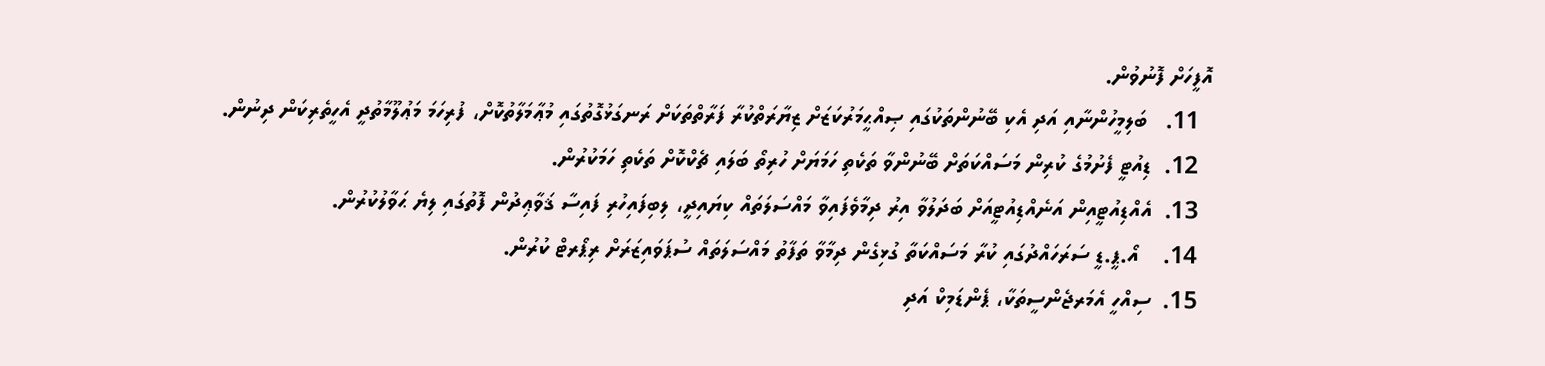އޮފީހަށް ފޮނުވުން.
  11.   ބަލިމީހުންނާއި އަދި އެކި ބޭނުންތަކުގައި ޞިއްޙީމަރުކަޒަށް ޒިޔާރަތްކުރާ ފަރާތްތަކަށް ރަނގަޅުގޮތުގައި މުޢާމަލާތުކޮށް، ފުރިހަމަ މަޢުލޫމާތުދީ އެހީތެރިކަން ދިނުން.
  12.  ޑިއުޓީ ފެށުމުގެ ކުރިން މަސައްކަތަށް ބޭނުންވާ ތަކެތި ހަމަޔަށް ހުރިތޯ ބަލައި ޗެކްކޮށް ތަކެތި ހަމަކުރުން.
  13.  އެއްޑިއުޓީއިން އަނެއްޑިއުޓީއަށް ބަދަލުވާ އިރު ދިމާވެފައިވާ މައްސަލަތައް ކިޔައިދީ، ލިބިފައިހުރި ފައިސާ ޤަވާޢިދުން ފޮތުގައި ލިޔެ ޙަވާލުކުރުން.
  14.    އޯ.ޕީ.ޑީ ސަރަހައްދުގައި ކުރާ މަސައްކަތާ ގުޅިގެން ދިމާވާ ތަފާތު މައްސަލަތައް ސުޕަވައިޒަރަށް ރިޕޯރޓް ކުރުން.
  15.  ސިއްހީ އެމަރޖެންސީތަކާ، ޕެންޑަމިކް އަދި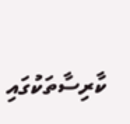ކާރިސާތަކުގައި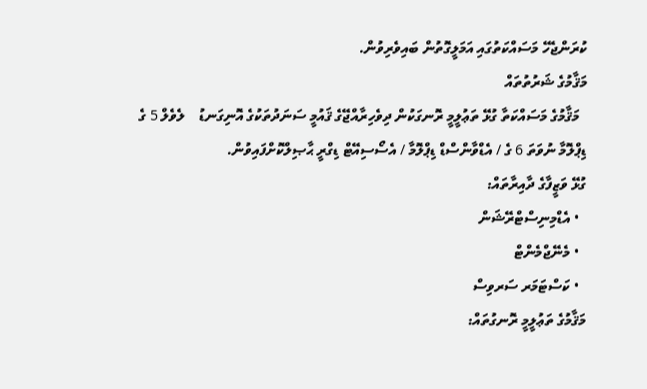ކުރަންޖެހޭ މަސައްކަތުގައި އަމަލީގޮތުން ބައިވެރިވުން.
މަޤާމުގެ ޝަރުތުތައް
  މަޤާމުގެ މަސައްކަތާ ގުޅޭ ތަޢުލީމީ ރޮނގަކުން ދިވެހިރާއްޖޭގެ ޤައުމީ ސަނަދުތަކުގެ އޮނިގަނޑު    ލެވެލް 5 ގެ ޑިޕްލޮމާ ނުވަތަ 6 ގެ / އެޑްވާންސްޑް ޑިޕްލޮމާ / އެސޯސިއޭޓް ޑިގްރީ ޙާޞިލްކޮށްފައިވުން.
ގުޅޭ ވަޒީފާގެ ދާއިރާތައް:
  • އެޑްމިނިސްޓްރޭޝަން
  • މެނޭޖްމެންޓް
  • ކަސްޓަމަރ ސަރވިސް
މަޤާމުގެ ތަޢުލީމީ ރޮނގުތައް: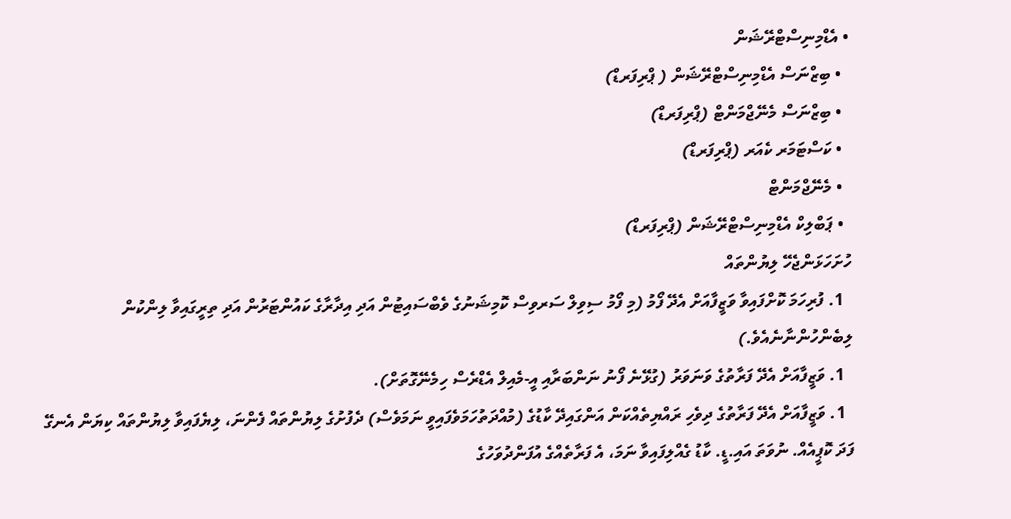• އެޑްމިނިސްޓްރޭޝަން
  • ބިޒްނަސް އެޑްމިނިސްޓްރޭޝަން ( ޕްރިފަރޑް)
  • ބިޒްނަސް މެނޭޖްމަންޓް (ޕްރިފަރޑް)
  • ކަސްޓަމަރ ކެއަރ (ޕްރިފަރޑް)
  • މެނޭޖްމަންޓް
  • ޕަބްލިކް އެޑްމިނިސްޓްރޭޝަން (ޕްރިފަރޑް)
ހުށަހަޅަންޖެހޭ ލިޔުންތައް
  1. ފުރިހަމަ ކޮށްފައިވާ ވަޒީފާއަށް އެދޭ ފޯމު (މި ފޯމު ސިވިލް ސަރވިސް ކޮމިޝަނުގެ ވެބްސައިޓުން އަދި އިދާރާގެ ކައުންޓަރުން އަދި ތިރީގައިވާ ލިންކުން ލިބެންހުންނާނެއެވެ.)
  1. ވަޒީފާއަށް އެދޭ ފަރާތުގެ ވަނަވަރު (ގުޅޭނެ ފޯނު ނަންބަރާއި އީ-މެއިލް އެޑްރެސް ހިމެނޭގޮތަށް).
  1. ވަޒީފާއަށް އެދޭ ފަރާތުގެ ދިވެހި ރައްޔިތެއްކަން އަންގައިދޭ ކާޑުގެ (މުއްދަތުހަމަވެފައިވީ ނަމަވެސް) ދެފުށުގެ ލިޔުންތައް ފެންނަ، ލިޔެފައިވާ ލިޔުންތައް ކިޔަން އެނގޭ ފަދަ ކޮޕީއެއް. ނުވަތަ އައި.ޑީ. ކާޑު ގެއްލިފައިވާ ނަމަ، އެ ފަރާތެއްގެ އުފަންދުވަހުގެ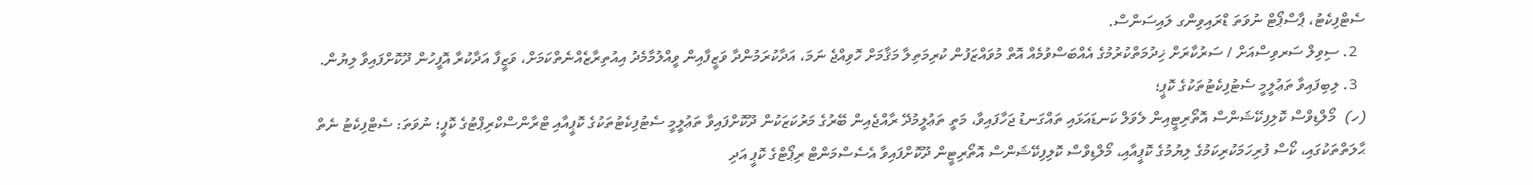ސެޓްފިކެޓު، ޕާސްޕޯޓް ނުވަތަ ޑްރައިވިންގ ލައިސަންސް.
  2. ސިވިލް ސަރވިސްއަށް / ސަރުކާރަށް ޚިދުމަތްކުރުމުގެ އެއްބަސްވުމެއް އޮތް މުވައްޒަފުން ކުރިމަތިލާ މަޤާމަށް ހޮވިއްޖެ ނަމަ، އަދާކުރަމުންދާ ވަޒީފާއިން ވީއްލުމާމެދު އިއުތިރާޒެއްނެތްކަމަށް، ވަޒީފާ އަދާކުރާ އޮފީހުން ދޫކޮށްފައިވާ ލިޔުން.
  3. ލިބިފައިވާ ތަޢުލީމީ ސެޓުފިކެޓުތަކުގެ ކޮޕީ؛
(ހ)  މޯލްޑިވްސް ކޮލިފިކޭޝަންސް އޮތޯރިޓީއިން ލެވަލް ކަނޑައަޅައި ތައްގަނޑު ޖަހާފައިވާ، މަތީ ތަޢުލީމުދޭ ރާއްޖެއިން ބޭރުގެ މަރުކަޒަކުން ދޫކޮށްފައިވާ ތަޢުލީމީ ސެޓުފިކެޓުތަކުގެ ކޮޕީއާއި ޓްރާންސްކްރިޕްޓުގެ ކޮޕީ؛ ނުވަތަ: ސެޓްފިކެޓު ނެތް ޙާލަތްތަކުގައި، ކޯސް ފުރިހަމަކުރިކަމުގެ ލިޔުމުގެ ކޮޕީއާއި، މޯލްޑިވްސް ކޮލިފިކޭޝަންސް އޮތޯރިޓީން ދޫކޮށްފައިވާ އެސެސްމަންޓް ރިޕޯޓްގެ ކޮޕީ އަދި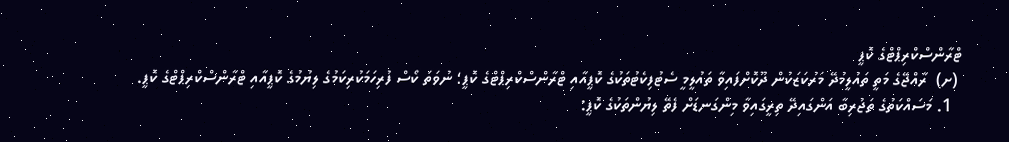ޓްރާންސްކްރިޕްޓްގެ ކޮޕީ
 (ށ)  ރާއްޖޭގެ މަތީ ތައުލީމުދޭ މަރުކަޒަކުން ދޫކޮށްފައިވާ ތައުލީމީ ސެޓުފިކެޓުތަކުގެ ކޮޕީއާއި ޓްރާންސްކްރިޕްޓްގެ ކޮޕީ؛ ނުވަތަ ކޯސް ފުރިހަމަކުރިކަމުގެ ލިޔުމުގެ ކޮޕީއާއި ޓްރާންސްކްރިޕްޓްގެ ކޮޕީ.
  1. މަސައްކަތުގެ ތަޖުރިބާ އަންގައިދޭ ތިރީގައިވާ މިންގަނޑަށް ފެތޭ ލިޔުންތަކުގެ ކޮޕީ: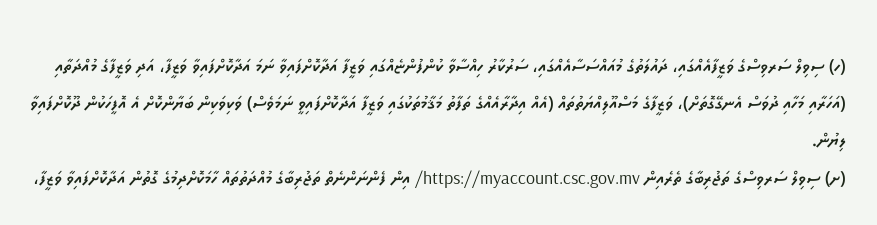(ހ) ސިވިލް ސަރވިސްގެ ވަޒީފާއެއްގައި، ދައުލަތުގެ މުއައްސަސާއެއްގައި، ސަރުކާރު ހިއްސާވާ ކުންފުންޏެއްގައި ވަޒީފާ އަދާކޮށްފައިވާ ނަމަ އަދާކޮށްފައިވާ ވަޒީފާ، އަދި ވަޒީފާގެ މުއްދަތާއި (އަހަރާއި މަހާއި ދުވަސް އެނގޭގޮތަށް)، ވަޒީފާގެ މަސްއޫލިއްޔަތުތައް (އެއް އިދާރާއެއްގެ ތަފާތު މަޤާމުތަކުގައި ވަޒީފާ އަދާކޮށްފައިވީ ނަމަވެސް) ވަކިވަކިން ބަޔާންކޮށް އެ އޮފީހަކުން ދޫކޮށްފައިވާ ލިޔުން.
(ށ) ސިވިލް ސަރވިސްގެ ތަޖުރިބާގެ ތެރެއިން https://myaccount.csc.gov.mv/ އިން ފެންނަންނެތް ތަޖުރިބާގެ މުއްދަތުތައް ހާމަކޮށްދިމުގެ ގޮތުން އަދާކޮށްފައިވާ ވަޒީފާ،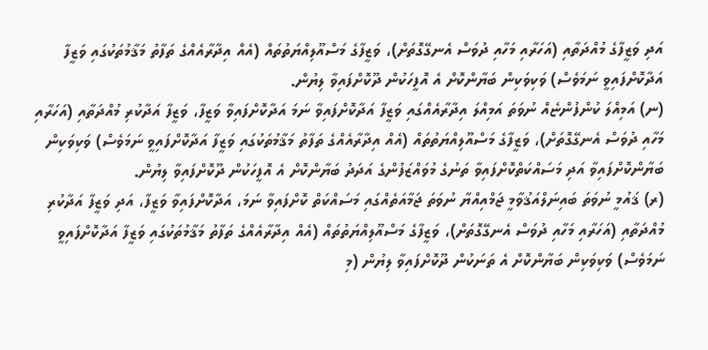އަދި ވަޒީފާގެ މުއްދަތާއި (އަހަރާއި މަހާއި ދުވަސް އެނގޭގޮތަށް)، ވަޒީފާގެ މަސްއޫލިއްޔަތުތައް (އެއް އިދާރާއެއްގެ ތަފާތު މަޤާމުތަކުގައި ވަޒީފާ އަދާކޮށްފައިވީ ނަމަވެސް) ވަކިވަކިން ބަޔާންކޮށް އެ އޮފީހަކުން ދޫކޮށްފައިވާ ލިޔުން.
(ނ) އަމިއްލަ ކުންފުންޏެއް ނުވަތަ އަމިއްލަ އިދާރާއެއްގައި ވަޒީފާ އަދާކޮށްފައިވާ ނަމަ އަދާކޮށްފައިވާ ވަޒީފާ، ވަޒީފާ އަދާކުރި މުއްދަތާއި (އަހަރާއި މަހާއި ދުވަސް އެނގޭގޮތަށް)، ވަޒީފާގެ މަސްއޫލިއްޔަތުތައް (އެއް އިދާރާއެއްގެ ތަފާތު މަޤާމުތަކުގައި ވަޒީފާ އަދާކޮށްފައިވީ ނަމަވެސް) ވަކިވަކިން ބަޔާންކޮށްފައިވާ އަދި މަސައްކަތްކޮށްފައިވާ ތަނުގެ މުވައްޒަފުންގެ އަދަދު ބަޔާންކޮށް އެ އޮފީހަކުން ދޫކޮށްފައިވާ ލިޔުން.
(ރ) ޤައުމީ ނުވަތަ ބައިނަލްއަޤުވާމީ ޖަމްއިއްޔާ ނުވަތަ ޖަމާއަތެއްގައި މަސައްކަތް ކޮށްފައިވާ ނަމަ، އަދާކޮށްފައިވާ ވަޒީފާ، އަދި ވަޒީފާ އަދާކުރި މުއްދަތާއި (އަހަރާއި މަހާއި ދުވަސް އެނގޭގޮތަށް)، ވަޒީފާގެ މަސްއޫލިއްޔަތުތައް (އެއް އިދާރާއެއްގެ ތަފާތު މަޤާމުތަކުގައި ވަޒީފާ އަދާކޮށްފައިވީ ނަމަވެސް) ވަކިވަކިން ބަޔާންކޮށް އެ ތަނަކުން ދޫކޮށްފައިވާ ލިޔުން (މި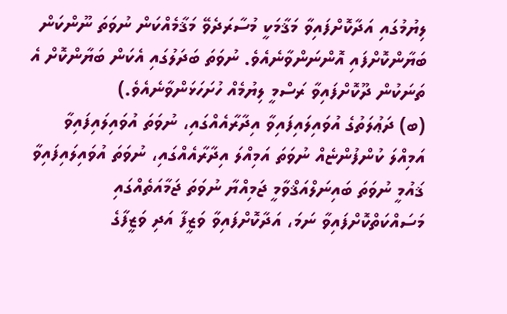ލިޔުމުގައި އަދާކޮށްފައިވާ މަޤާމަކީ މުސާރަދެވޭ މަޤާމެއްކަން ނުވަތަ ނޫންކަން ބަޔާންކޮށްފައި އޮންނަންވާނެއެވެ. ނުވަތަ ބަދަލުގައި އެކަން ބަޔާންކޮށް އެ ތަނަކުން ދޫކޮށްފައިވާ ރަސްމީ ލިޔުމެއް ހުށަހަޅަންވާނެއެވެ.)
(ބ) ދަޢުލަތުގެ އުވައިލައިފައިވާ އިދާރާއެއްގައި، ނުވަތަ އުވައިލައިފައިވާ އަމިއްލަ ކުންފުންޏެއް ނުވަތަ އަމިއްލަ އިދާރާއެއްގައި، ނުވަތަ އުވައިލައިފައިވާ ޤައުމީ ނުވަތަ ބައިނަލްއަޤްވާމީ ޖަމިއްޔާ ނުވަތަ ޖަމާއަތެއްގައި މަސައްކަތްކޮށްފައިވާ ނަމަ، އަދާކޮށްފައިވާ ވަޒީފާ އަދި ވަޒީފާގެ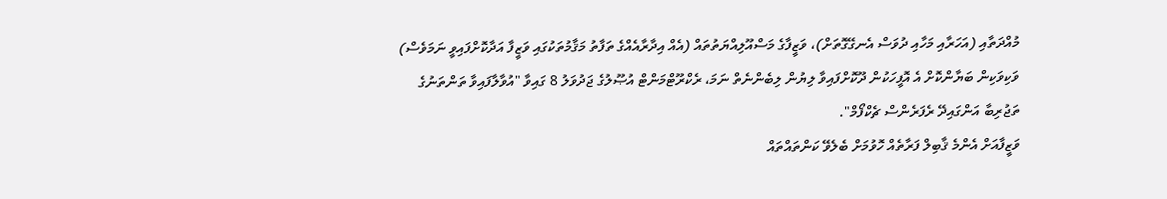މުއްދަތާއި (އަހަރާއި މަހާއި ދުވަސް އެނގޭގޮތަށް)، ވަޒީފާގެ މަސްއޫލިއްޔަތުތައް (އެއް އިދާރާއެއްގެ ތަފާތު މަޤާމުތަކުގައި ވަޒީފާ އަދާކޮށްފައިވީ ނަމަވެސް) ވަކިވަކިން ބަޔާންކޮށް އެ އޮފީހަކުން ދޫކޮށްފައިވާ ލިޔުން ލިބެންނެތް ނަމަ، ރެކްރޫޓްމަންޓް އުޞޫލުގެ ޖަދުވަލު 8 ގައިވާ "އުވާލާފައިވާ ތަންތަނުގެ ތަޖުރިބާ އަންގައިދޭ ރެފަރެންސް ޗެކްފޯމް".
ވަޒީފާއަށް އެންމެ ޤާބިލް ފަރާތެއް ހޮވުމަށް ބެލެވޭ ކަންތައްތައް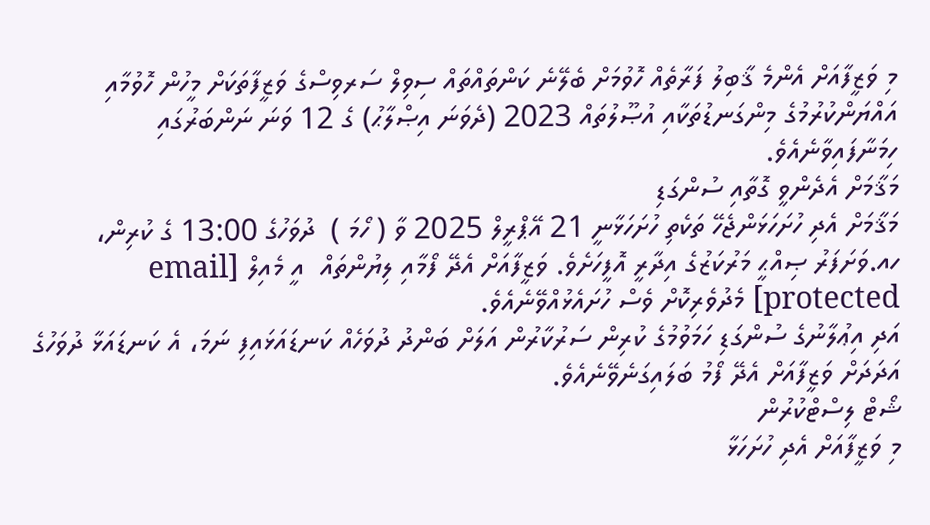މި ވަޒީފާއަށް އެންމެ ޤާބިލު ފަރާތެއް ހޮވުމަށް ބެލޭނެ ކަންތައްތައް ސިވިލް ސަރވިސްގެ ވަޒީފާތަކަށް މީހުން ހޮވުމާއި އައްޔަންކުރުމުގެ މިންގަނޑުތަކާއި އުޞޫލުތައް 2023 (ދެވަނަ އިޞްލާޙު) ގެ 12 ވަނަ ނަންބަރުގައި ހިމަނާފައިވާނެއެވެ.
މަޤާމަށް އެދެންވީ ގޮތާއި ސުންގަޑި
މަޤާމަށް އެދި ހުށަހަޅަންޖެހޭ ތަކެތި ހުށަހަޅާނީ 21 އޭޕްރީލް 2025 ވާ ( ހޯމަ )  ދުވަހުގެ 13:00 ގެ ކުރިން، ހއ.ވަށަފަރު ޞިއްޙީ މަރުކަޒުގެ އިދާރީ އޮފީހަށެވެ. ވަޒީފާއަށް އެދޭ ފޯމާއި ލިޔުންތައް  އީ މެއިލް [email protected] މެދުވެރިކޮށް ވެސް ހުށައެޅުއްވޭނެއެވެ.
އަދި އިޢުލާނުގެ ސުންގަޑި ހަމަވުމުގެ ކުރިން ސަރުކާރުން އަލަށް ބަންދު ދުވަހެއް ކަނޑައަޅައިފި ނަމަ، އެ ކަނޑައަޅާ ދުވަހުގެ އަދަދަށް ވަޒީފާއަށް އެދޭ ފޯމު ބަލައިގަނެވޭނެއެވެ.
ޝޯޓް ލިސްޓްކުރުން
މި ވަޒީފާއަށް އެދި ހުށަހަޅާ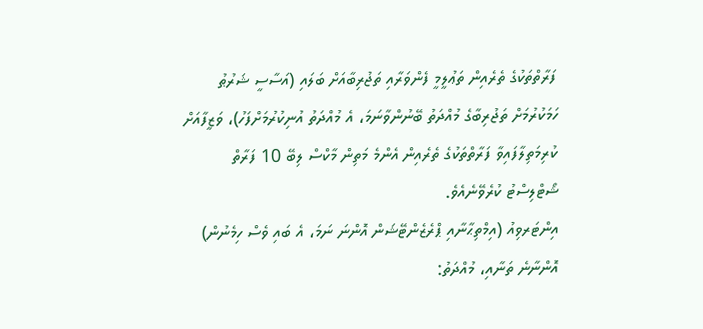ފަރާތްތަކުގެ ތެރެއިން ތަޢުލީމީ ފެންވަރާއި ތަޖުރިބާއަށް ބަލައި (އަސާސީ ޝަރުޠު ހަމަކުރުމަށް ތަޖުރިބާގެ މުއްދަތު ބޭނުންވާނަމަ، އެ މުއްދަތު އުނިކުރުމަށްފަހު)، ވަޒީފާއަށް ކުރިމަތިލާފައިވާ ފަރާތްތަކުގެ ތެރެއިން އެންމެ މަތިން މާކްސް ލިބޭ 10 ފަރާތް ޝޯޓްލިސްޓު ކުރެވޭނެއެވެ.
އިންޓަރވިއު (އިމްތިޙާނާއި ޕްރެޒެންޓޭޝަން އޮންނަ ނަމަ، އެ ބައި ވެސް ހިމެނުން) އޮންނާނެ ތަނާއި، މުއްދަތު: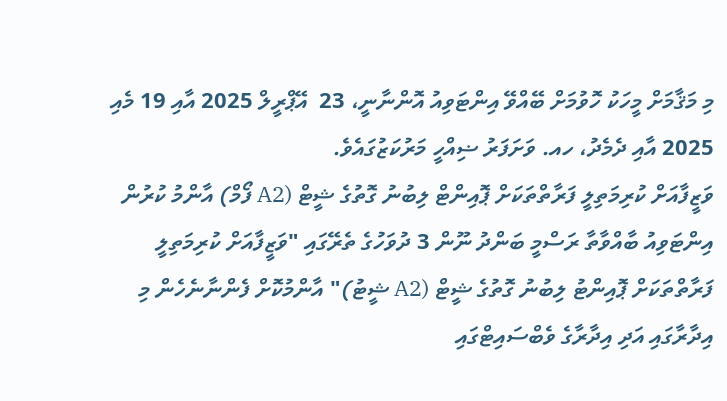މި މަޤާމަށް މީހަކު ހޮވުމަށް ބޭއްވޭ އިންޓަވިއު އޮންނާނީ، 23  އޭޕްރީލް 2025 އާއި 19 މެއި 2025 އާއި ދެމެދު، ހއ. ވަށަފަރު ޟިއްހީ މަރުކަޒުގައެވެ.
ވަޒީފާއަށް ކުރިމަތިލީ ފަރާތްތަކަށް ޕޮއިންޓް ލިބުނު ގޮތުގެ ޝީޓް (A2 ފޯމް) އާންމު ކުރުން
އިންޓަވިއު ބާއްވާތާ ރަސްމީ ބަންދު ނޫން 3 ދުވަހުގެ ތެރޭގައި "ވަޒީފާއަށް ކުރިމަތިލީ ފަރާތްތަކަށް ޕޮއިންޓު ލިބުނު ގޮތުގެ ޝީޓް (A2 ޝީޓު)" އާންމުކޮށް ފެންނާނެހެން މި އިދާރާގައި އަދި އިދާރާގެ ވެބްސައިޓްގައި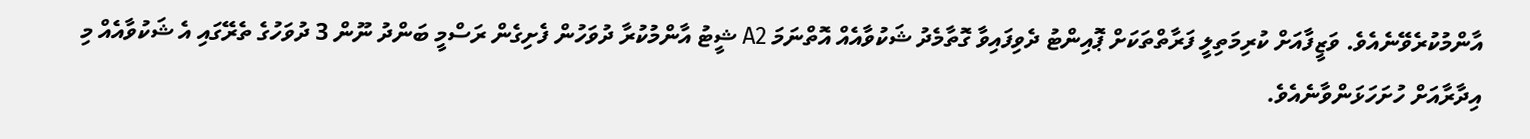އާންމުކުރެވޭނެއެވެ. ވަޒީފާއަށް ކުރިމަތިލީ ފަރާތްތަކަށް ޕޮއިންޓު ދެވިފައިވާ ގޮތާމެދު ޝަކުވާއެއް އޮތްނަމަ A2 ޝީޓު އާންމުކުރާ ދުވަހުން ފެށިގެން ރަސްމީ ބަންދު ނޫން 3 ދުވަހުގެ ތެރޭގައި އެ ޝަކުވާއެއް މި އިދާރާއަށް ހުށަހަޅަންވާނެއެވެ.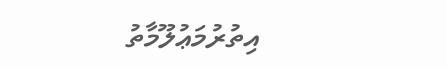އިތުރުމަޢުލޫމާތު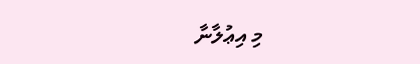މި އިޢުލާނާ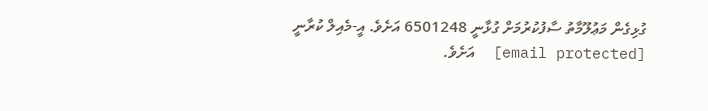ގުޅިގެން މަޢުލޫމާތު ސާފުކުރުމަށް ގުޅާނީ 6501248 އަށެވެ. އީ-މެއިލް ކުރާނީ [email protected]  އަށެވެ.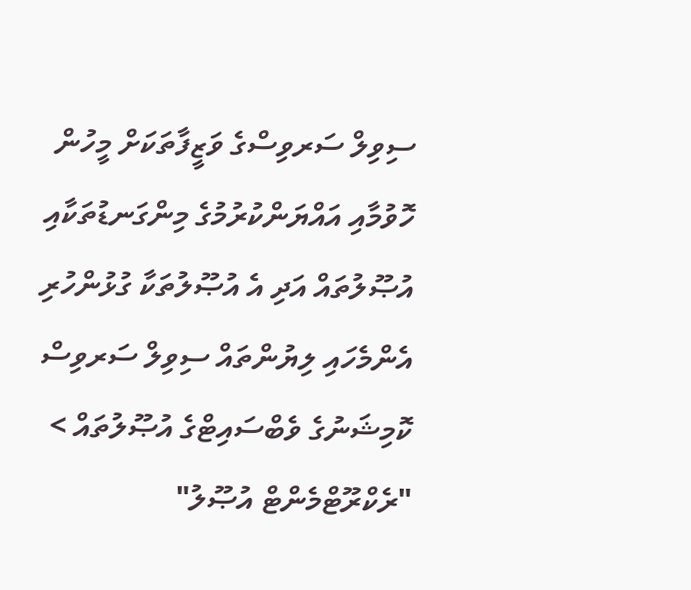ސިވިލް ސަރވިސްގެ ވަޒީފާތަކަށް މީހުން ހޮވުމާއި އައްޔަންކުރުމުގެ މިންގަނޑުތަކާއި އުޞޫލުތައް އަދި އެ އުޞޫލުތަކާ ގުޅުންހުރި އެންމެހައި ލިޔުންތައް ސިވިލް ސަރވިސް ކޮމިޝަނުގެ ވެބްސައިޓްގެ އުޞޫލުތައް > "ރެކްރޫޓްމެންޓް އުޞޫލު"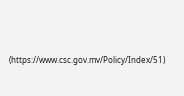(https://www.csc.gov.mv/Policy/Index/51)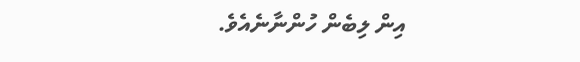އިން ލިބެން ހުންނާނެއެވެ.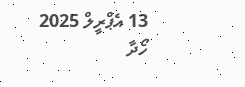13 އެޕްރީލް 2025
ހޯދާ